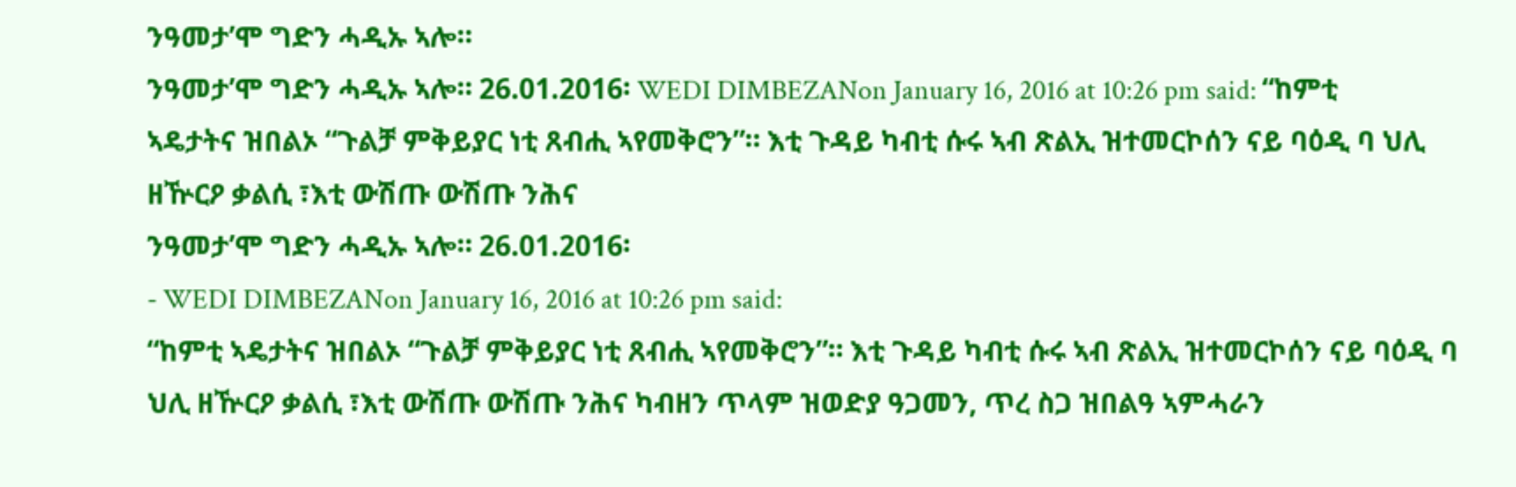ንዓመታ’ሞ ግድን ሓዲኡ ኣሎ።
ንዓመታ’ሞ ግድን ሓዲኡ ኣሎ። 26.01.2016፡ WEDI DIMBEZANon January 16, 2016 at 10:26 pm said: “ከምቲ ኣዴታትና ዝበልኦ “ጉልቻ ምቅይያር ነቲ ጸብሒ ኣየመቅሮን”። እቲ ጉዳይ ካብቲ ሱሩ ኣብ ጽልኢ ዝተመርኮሰን ናይ ባዕዲ ባ ህሊ ዘዅርዖ ቃልሲ ፣እቲ ውሽጡ ውሽጡ ንሕና
ንዓመታ’ሞ ግድን ሓዲኡ ኣሎ። 26.01.2016፡
- WEDI DIMBEZANon January 16, 2016 at 10:26 pm said:
“ከምቲ ኣዴታትና ዝበልኦ “ጉልቻ ምቅይያር ነቲ ጸብሒ ኣየመቅሮን”። እቲ ጉዳይ ካብቲ ሱሩ ኣብ ጽልኢ ዝተመርኮሰን ናይ ባዕዲ ባ ህሊ ዘዅርዖ ቃልሲ ፣እቲ ውሽጡ ውሽጡ ንሕና ካብዘን ጥላም ዝወድያ ዓጋመን, ጥረ ስጋ ዝበልዓ ኣምሓራን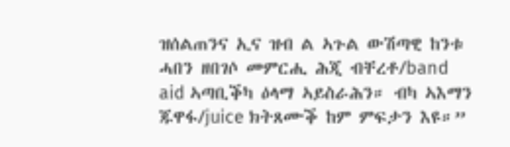ዝሰልጠንና ኢና ዝብ ል ኣጉል ውሽጣዊ ከንቱ ሓበን ዘበገሶ መምርሒ ሕጂ ብቸረቶ/band aid ኣጣቢቕካ ዕላማ ኣይስራሕን። ብካ ኣእማን ጁዋፋ/juice ክትጸሙቕ ከም ምፍታን እዩ።”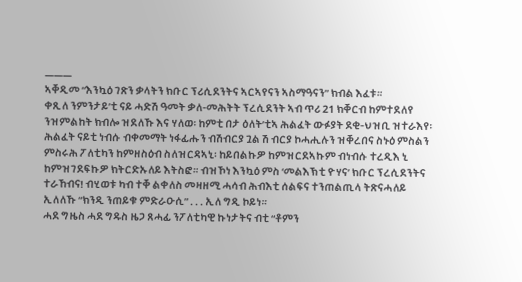———
ኣቐዲመ “እንኳዕ ገጽን ቃላትን ክቡር ፕሪሲደንትና ኣርኣየናን ኣስማዓናን” ክብል እፈቱ።
ቀጺለ ንምንታይ’ቲ ናይ ሓድሽ ዓመት ቃለ-መሕትት ፕረሲደንት ኣብ ጥሪ 21 ክቐርብ ከምተደለየ ንዝምልከት ክብሎ ዝደለኹ እና ሃለወ፡ ከምቲ በታ ዕለት’ቲኣ ሕልፈት ውፉያት ደቂ-ህዝቢ ዝተራእየ፡ ሕልፈት ናይቲ ነብሱ ብቀመማት ነፋፊሑን ብሽብርያ ጓል ሽ ብርያ ኮሓሒሉን ዝቐረበና ስኑዕ ምስልን ምስሩሕ ፖለቲካን ከምዘስዕብ ስለዝርዳኣኒ፡ ከይበልኩዎ ከምዝርደኣኩም ብነብሱ ተረዲእ ኒ ከምዝገደፍኩዎ ክትርድኡለይ እትስፎ። ብዝኾነ እንኳዕ ምስ ‘መልእኽቲ ዮሃና’ ክቡር ፕረሲደንትና ተራኸብና! ብሂወቱ ካብ ተቐ ልቀለስ መዛዘሚ ሓሳብ ሕብእቲ ሰልፍና ተንጠልጢላ ትጽናሓለይ ኢለለኹ “ክንዲ ንጠይቁ ምድራዑሲ” . . . ኢለ ግዲ ኮይነ።
ሓደ ግዜስ ሓደ ግዱስ ዜጋ ጸሓፊ ንፖለቲካዊ ኩነታትና ብቲ “ቶምን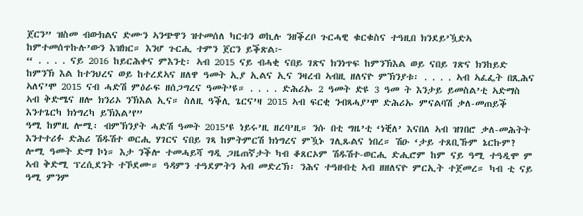ጀርን” ዝስመ ብውክልና ድሙን ኣንጭዋን ዝተመሰለ ካርቱን ወኪሉ ንዘቕረቦ ጉርሓዊ ቁርቁስና ተዓዚበ ክንደይ’ዃድኣ ከምተመሰጥኩሉ’ውን እዝክር። እንሆ ጉርሒ ተምን ጀርን ይቕጽል፦
“ . . . . ናይ 2016 ከይርሕቀና ምእንቲ፡ ኣብ 2015 ናይ ብሓቂ ናበይ ገጽና ክንነጥፍ ከምንኽእል ወይ ናበይ ገጽና ክንከይድ ከምንኽ እል ከተንህረና ወይ ከተረደኣና ዘለዋ ዓመት ኢያ ኢልና ኢና ንዛረብ ኣብዚ ዘለናዮ ምኽንያቱ፡ . . . . ኣብ ኣፈፌት በጺሕና ኣለና’ሞ 2015 ናብ ሓድሽ ምዕራፍ ዘሰጋግረና ዓመት’ዩ። . . . . ድሕሪኡ 2 ዓመት ድዩ 3 ዓመ ት እንታይ ይመስል’ቲ ኣድማስ ኣብ ቅድሜና ዘሎ ክንሪኦ ንኽእል ኢና። ስለዚ ዓቕሊ ጌርና’ዛ 2015 ኣብ ፍርቂ ንብጻሓያ’ሞ ድሕሪኡ ምናልባሽ ቃለ-መጠይቕ እንተጌርካ ክነግረካ ይኽእል’የ”
ዓሚ ከምዚ ሎሚ፡ ብምኽንያት ሓድሽ ዓመት 2015’ዩ ነይሩ’ዚ ዘረባ’ዚ። ንሱ በቲ ግዜ’ቲ ‘ነቒለ’ እናበለ ኣብ ዝገበሮ ቃለ-መሕትት እንተተሪፉ ድሕሪ ሽዱሽተ ወርሒ ሃገርና ናበይ ገጻ ከምትምርሽ ክነግረና ምዃኑ ገሊጹልና ነበረ። ሽዑ ‘ታይ ተጸቢኹም ኔርኩም?
ሎሚ ዓመት ድማ ኮነ። እታ ንቕሎ ተመሓይሻ ግዲ ጋዜጠኛታት ካብ ቆጸርኦም ሽዱሽተ-ወርሒ ድሒሮም ከም ናይ ዓሚ ተዓዲሞ ም ኣብ ቅድሚ ፕረሲደንት ተኾደሙ። ዓዳምን ተዓደምትን ኣብ መድረኽ፡ ንሕና ተዓዘብቲ ኣብ ዘዘለናዮ ምርኢት ተጀመረ። ካብ ቲ ናይ ዓሚ ምንም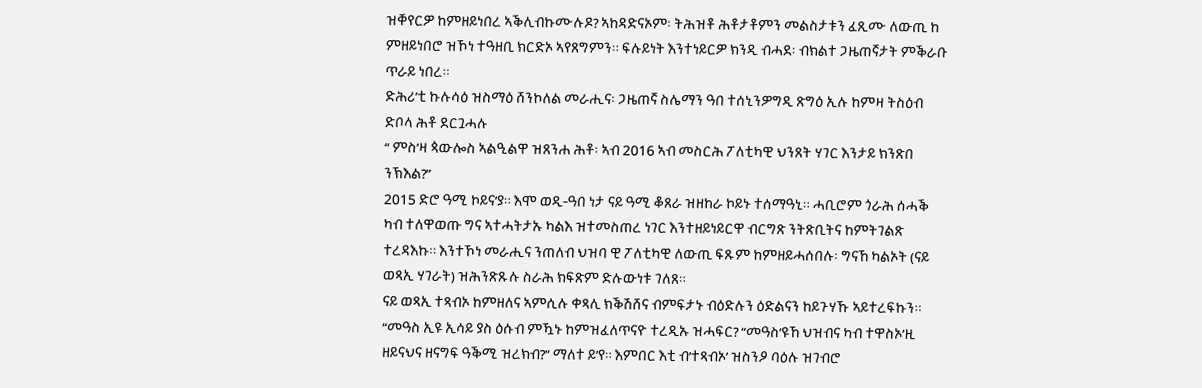ዝቐየርዎ ከምዘይነበረ ኣቕሊብኩሙሉዶ? ኣከዳድናኦም፡ ትሕዝቶ ሕቶታቶምን መልስታቱን ፈጺሙ ለውጢ ከ ምዘይነበሮ ዝኾነ ተዓዘቢ ክርድኦ ኣየጸግምን። ፍሉይነት እንተነይርዎ ክንዲ ብሓደ፡ ብክልተ ጋዜጠኛታት ምቕራቡ ጥራይ ነበረ።
ድሕሪ’ቲ ኩሉሳዕ ዝስማዕ ሸንኮለል መራሒና፡ ጋዜጠኛ ስሌማን ዓበ ተሰኒንዎግዲ ጽግዕ ኢሉ ከምዛ ትስዕብ ድቦላ ሕቶ ደርጓሓሉ
“ ምስ’ዛ ጳውሎስ ኣልዒልዋ ዝጸንሐ ሕቶ፡ ኣብ 2016 ኣብ መስርሕ ፖለቲካዊ ህንጸት ሃገር እንታይ ክንጽበ ንኽእል?”
2015 ድሮ ዓሚ ኮይና’ያ። እሞ ወዲ-ዓበ ነታ ናይ ዓሚ ቆጸራ ዝዘከራ ኮይኑ ተሰማዓኒ። ሓቢሮም ጎራሕ ሰሓቕ ካብ ተለዋወጡ ግና ኣተሓትታኡ ካልእ ዝተመስጠረ ነገር እንተዘይነይርዋ ብርግጽ ንትጽቢትና ከምትገልጽ ተረዳእኩ። እንተኾነ መራሒና ንጠለብ ህዝባ ዊ ፖለቲካዊ ለውጢ ፍጹም ከምዘይሓሰበሉ፡ ግናኸ ካልኦት (ናይ ወጻኢ ሃገራት) ዝሕንጽጹሉ ስራሕ ክፍጽም ድሉውነቱ ገለጸ።
ናይ ወጻኢ ተጻብኦ ከምዘለና ኣምሲሉ ቀጻሊ ክቕሽሸና ብምፍታኑ ብዕድሉን ዕድልናን ከይጉሃኹ ኣይተረፍኩን። “መዓስ ኢዩ ኢሳይ ያስ ዕሱብ ምዃኑ ከምዝፈለጥናዮ ተረዲኡ ዝሓፍር? “መዓስ’ዩኸ ህዝብና ካብ ተዋስኦ’ዚ ዘይናህና ዘናግፍ ዓቕሚ ዝረክብ?” ማለተ ይ’የ። እምበር እቲ ብ’ተጻብኦ’ ዝስንዖ ባዕሉ ዝገብሮ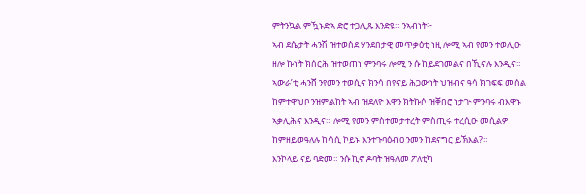ምትንኳል ምዃኑድኣ ድሮ ተጋሊጹ እንድዩ። ንኣብነት፦
ኣብ ደሴታት ሓንሽ ዝተወስደ ሃንደበታዊ መጥቃዕቲ ነዚ ሎሚ ኣብ የመን ተወሊዑ ዘሎ ኩነት ክሰርሕ ዝተወጠነ ምንባሩ ሎሚ ን ሱ ከይደገመልና በኺናሉ እንዲና። ኣውራ’ቲ ሓንሸ ንየመን ተወሲና ክንሳ በየናይ ሕጋውነት ህዝብና ዓሳ ክገፍፍ መሰል ከምተዋህቦ ንዝምልከት ኣብ ዝደለዮ እዋን ክትኩሶ ዝቐበሮ ነታጒ ምንባሩ ብእዋኑ ኣቃሊሕና እንዲና። ሎሚ የመን ምስተመታተረት ምስጢሩ ተረሲዑ መሲልዎ ከምዘይወዓለሉ ከሳሲ ኮይኑ እንተጉባዕብዐ ንመን ከደናግር ይኽእል?።
እንኮላይ ናይ ባድመ። ንሱ ኪኖ ዶባት ዝዓለመ ፖለቲካ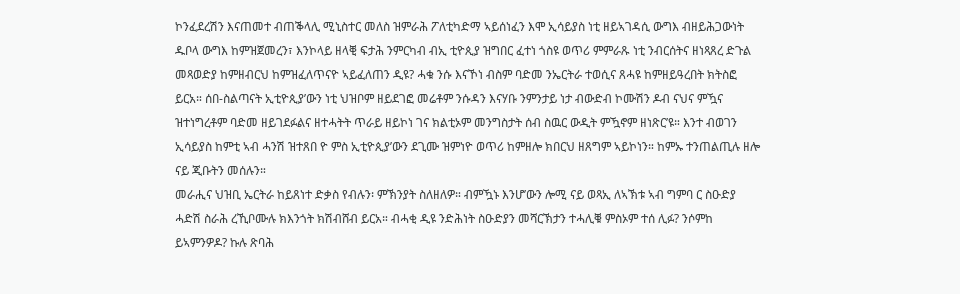ኮንፈደረሽን እናጠመተ ብጠቕላሊ ሚኒስተር መለስ ዝምራሕ ፖለቲካድማ ኣይሰነፈን እሞ ኢሳይያስ ነቲ ዘይኣገዳሲ ውግእ ብዘይሕጋውነት ዱቦላ ውግእ ከምዝጀመረን፣ እንኮላይ ዘላቒ ፍታሕ ንምርካብ ብኢ ቲዮጲያ ዝግበር ፈተነ ጎስዩ ወጥሪ ምምራጹ ነቲ ንብርሰትና ዘነጻጸረ ድጉል መጻወድያ ከምዘብርህ ከምዝፈለጥናዮ ኣይፈለጠን ዲዩ? ሓቁ ንሱ እናኾነ ብስም ባድመ ንኤርትራ ተወሲና ጸሓዩ ከምዘይዓረበት ክትስፎ ይርአ። ሰበ-ስልጣናት ኢቲዮጲያ’ውን ነቲ ህዝቦም ዘይደገፎ መሬቶም ንሱዳን እናሃቡ ንምንታይ ነታ ብውድብ ኮሙሽን ዶብ ናህና ምዃና ዝተነግረቶም ባድመ ዘይገደፉልና ዘተሓትት ጥራይ ዘይኮነ ገና ክልቲኦም መንግስታት ሰብ ስዉር ውዲት ምዃኖም ዘነጽር’ዩ። እንተ ብወገን ኢሳይያስ ከምቲ ኣብ ሓንሽ ዝተጸበ ዮ ምስ ኢቲዮጲያ’ውን ደጊሙ ዝምነዮ ወጥሪ ከምዘሎ ክበርህ ዘጸግም ኣይኮነን። ከምኡ ተንጠልጢሉ ዘሎ ናይ ጂቡትን መሰሉን።
መራሒና ህዝቢ ኤርትራ ከይጸነተ ድቃስ የብሉን፡ ምኽንያት ስለዘለዎ። ብምዃኑ እንሆ’ውን ሎሚ ናይ ወጻኢ ለኣኽቱ ኣብ ግምባ ር ስዑድያ ሓድሽ ስራሕ ረኺቦሙሉ ክእንጎት ክሽብሸብ ይርአ። ብሓቂ ዲዩ ንድሕነት ስዑድያን መሻርኽታን ተሓሊቑ ምስኦም ተሰ ሊፉ? ንሶምከ ይኣምንዎዶ? ኩሉ ጽባሕ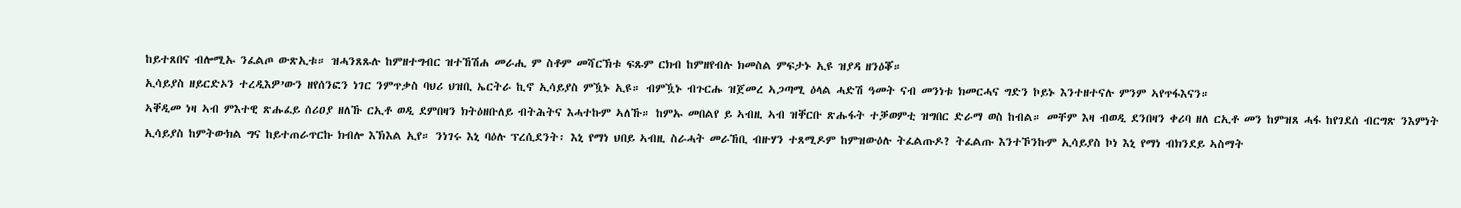ከይተጸበና ብሎሚኡ ንፈልጦ ውጽኢቱ። ዝሓንጸጹሉ ከምዘተግብር ዝተኸሽሐ መራሒ ም ስቶም መሻርኽቱ ፍጹም ርክብ ከምዘየብሉ ክመስል ምፍታኑ ኢዩ ዝያዳ ዘንዕቖ።
ኢሳይያስ ዘይርድኦን ተረዲእዎ’ውን ዘየሰንፎን ነገር ንምጥቃስ ባህሪ ህዝቢ ኤርትራ ኪኖ ኢሳይያስ ምዃኑ ኢዩ። ብምዃኑ ብጉርሑ ዝጀመረ ኣጋጣሚ ዕላል ሓድሽ ዓመት ናብ መንነቱ ክመርሓና ግድን ኮይኑ እንተዘተናሉ ምንም ኣየጥፋእናን።
ኣቐዲመ ነዛ ኣብ ምእተዊ ጽሑፈይ ሰሪዐያ ዘለኹ ርኢቶ ወዲ ደምበዛን ክትዕዘቡለይ ብትሕትና እሓተኩም ኣለኹ። ከምኡ መበልየ ይ ኣብዚ ኣብ ዝቐርቡ ጽሑፋት ተቓወምቲ ዝግበር ድራማ ወስ ከብል። መቸም እዛ ብወዲ ደንበዛን ቀሪባ ዘለ ርኢቶ መን ከምዝጸ ሓፋ ከየገደሰ ብርግጽ ንእምነት ኢሳይያስ ከምትውክል ግና ከይተጠራጥርኩ ክብሎ እኽእል ኢየ። ንነገሩ እኒ ባዕሉ ፕረሲደንት፡ እኒ የማነ ህበይ ኣብዚ ስራሓት መራኸቢ ብዙሃን ተጸሚዶም ከምዝውዕሉ ትፈልጡዶ? ትፈልጡ እንተኾንኩም ኢሳይያስ ኮነ እኒ የማነ ብክንደይ ኣስማት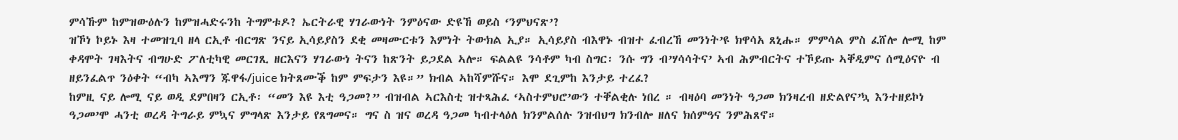ምሳኹም ከምዝውዕሉን ከምዝሓድሩንከ ትግምቱዶ? ኤርትራዊ ሃገራውነት ንምዕናው ድዩኸ ወይስ ‘ንምህናጽ’?
ዝኾነ ኮይኑ እዛ ተመዝጊባ ዘላ ርኢቶ ብርግጽ ንናይ ኢሳይያስን ደቂ መዛሙርቱን እምነት ትውክል ኢያ። ኢሳይያስ ብእዋኑ ብዝተ ፈብረኸ መንነት’ዩ ክዋሳአ ጸኒሑ። ምምሳል ምስ ፈሸሎ ሎሚ ከም ቀዳሞት ገዛእትና ብግሁድ ፖለቲካዊ መርገጺ ዘርእናን ሃገራውነ ትናን ከጽንት ይጋደል ኣሎ። ፍልልዩ ንሳቶም ካብ ስግር፡ ንሱ ግን ብ’ሃሳሳትና’ ኣብ ሕምብርትና ተኾይጡ ኣቐዲምና ሰሚዕናዮ ብ ዘይንፈልጥ ንዕቀት “ብካ ኣእማን ጁዋፋ/juice ክትጸሙቕ ከም ምፍታን እዩ።” ክብል ኣከሻምሹና። እሞ ደጊምከ እንታይ ተረፈ?
ከምዚ ናይ ሎሚ ናይ ወዲ ደምበዛን ርኢቶ፡ “መን እዩ እቲ ዓጋመ?” ብዝብል ኣርእስቲ ዝተጻሕፈ ‘ኣስተምህሮ’ውን ተቐልቂሉ ነበረ ። ብዛዕባ መንነት ዓጋመ ክንዛረብ ዘድልየና’ኳ እንተዘይኮነ ዓጋመ’ሞ ሓንቲ ወረዳ ትግራይ ምኳና ምግላጽ እንታይ የጸግመና። ግና ስ ዝና ወረዳ ዓጋመ ካብተላዕለ ክንምልሰሉ ንዝብህግ ክንብሎ ዘለና ክሰምዓና ንምሕጸኖ።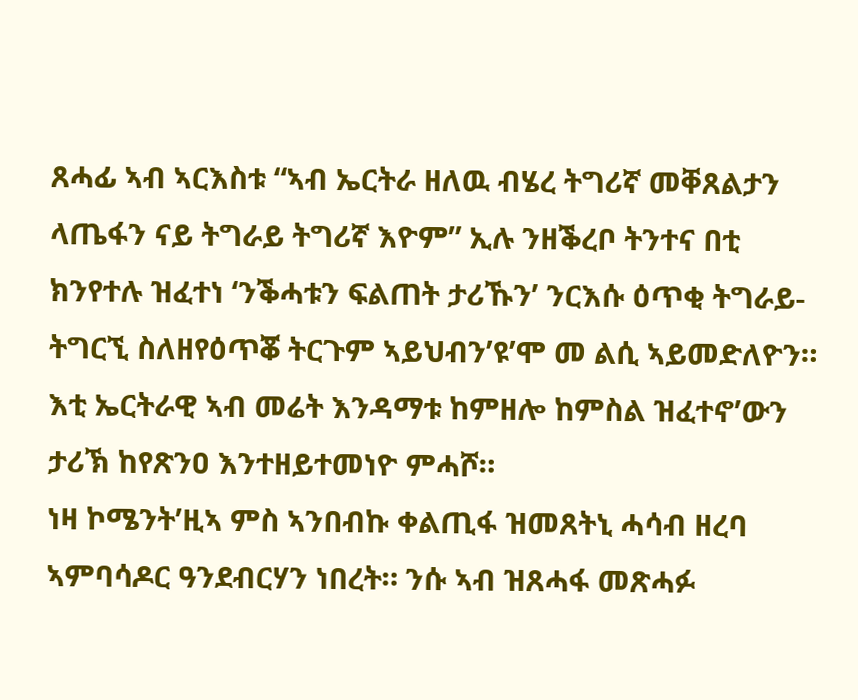ጸሓፊ ኣብ ኣርእስቱ “ኣብ ኤርትራ ዘለዉ ብሄረ ትግሪኛ መቐጸልታን ላጤፋን ናይ ትግራይ ትግሪኛ እዮም” ኢሉ ንዘቕረቦ ትንተና በቲ ክንየተሉ ዝፈተነ ‘ንቕሓቱን ፍልጠት ታሪኹን’ ንርእሱ ዕጥቂ ትግራይ-ትግርኚ ስለዘየዕጥቖ ትርጉም ኣይህብን’ዩ’ሞ መ ልሲ ኣይመድለዮን። እቲ ኤርትራዊ ኣብ መሬት እንዳማቱ ከምዘሎ ከምስል ዝፈተኖ’ውን ታሪኽ ከየጽንዐ እንተዘይተመነዮ ምሓሾ።
ነዛ ኮሜንት’ዚኣ ምስ ኣንበብኩ ቀልጢፋ ዝመጸትኒ ሓሳብ ዘረባ ኣምባሳዶር ዓንደብርሃን ነበረት። ንሱ ኣብ ዝጸሓፋ መጽሓፉ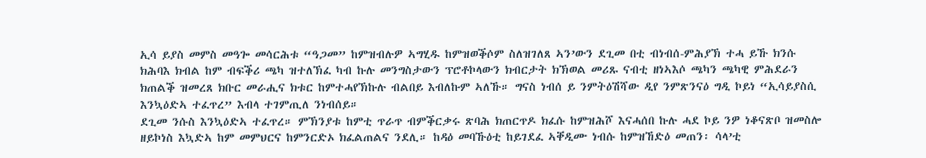ኢሳ ይያስ መምስ መዓጐ መሳርሕቱ “ዓጋመ” ከምዝብሉዎ ኣግሂዱ ከምዝወቕሶም ስለዝገለጸ ኣን’ውን ደጊመ በቲ ብነብሰ-ምሕያኽ ተሓ ይኹ ክንሱ ክሕባእ ክብል ከም ብፍቕሪ ጫካ ዝተለኽፈ ካብ ኩሉ መንግስታውን ፕሮቶኮላውን ክብርታት ክኽወል መሪጹ ናብቲ ዘነኣእሶ ጫካን ጫካዊ ምሕደራን ክጠልቕ ዝመረጸ ክቡር መራሒና ክቱር ከምተሓየኽኩሉ ብልበይ እብለኩም ኣለኹ። ግናስ ነብሰ ይ ንምትዕሽሻው ዲየ ንምጽንናዕ ግዲ ኮይነ “ኢሳይያስሲ እንኳዕድኣ ተፈጥረ” እብላ ተገምጢለ ንነብሰይ።
ደጊመ ንሱስ እንኳዕድኣ ተፈጥረ። ምኽንያቱ ከምቲ ጥራጥ ብምቕርቃሩ ጽባሕ ክጠርጥዶ ክፈሱ ከምዝሕሾ እናሓሰበ ኩሉ ሓደ ኮይ ንዎ ነቆናጽቦ ዝመስሎ ዘይኮነስ እኳድኣ ከም መምህርና ከምንርድኦ ክፈልጠልና ንደሊ። ከዳዕ መባኹዕቲ ከይገደፈ ኣቐዲሙ ነብሱ ከምዝኸድዕ መጠን፡ ሳላ’ቲ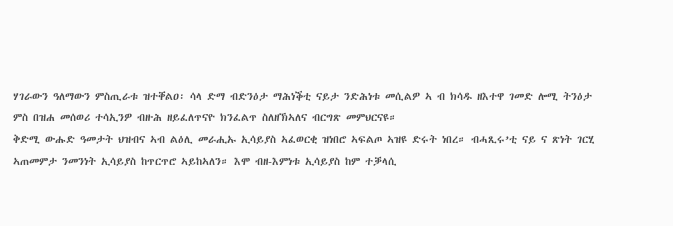ሃገራውን ዓለማውን ምስጢራቱ ዝተቐልዐ፡ ሳላ ድማ ብድንዕታ ማሕነቕቲ ናይታ ንድሕነቱ መሲልዎ ኣ ብ ክሳዱ ዘእተዋ ገመድ ሎሚ ትንዕታ ምስ በዝሐ መሰወሪ ተሳኢንዎ ብዙሕ ዘይፈለጥናዮ ክንፈልጥ ስለዘኽኣለና ብርግጽ መምህርናዩ።
ቅድሚ ውሑድ ዓመታት ህዝብና ኣብ ልዕሊ መራሒኡ ኢሳይያስ ኣፈወርቂ ዝነበሮ ኣፍልጦ ኣዝዩ ድሩት ነበረ። ብሓጺሩ’ቲ ናይ ና ጽነት ገርሂ ኣጠመምታ ንመንነት ኢሳይያስ ከጥርጥሮ ኣይከኣለን። እሞ ብዘ-እምነቱ ኢሳይያስ ከም ተቓላሲ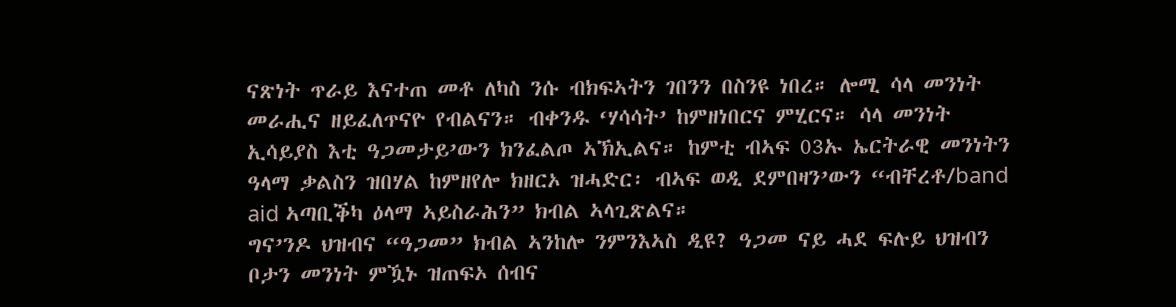ናጽነት ጥራይ እናተጠ መቶ ለካስ ንሱ ብክፍኣትን ገበንን በስንዩ ነበረ። ሎሚ ሳላ መንነት መራሒና ዘይፈለጥናዮ የብልናን። ብቀንዱ ‘ሃሳሳት’ ከምዘነበርና ምሂርና። ሳላ መንነት ኢሳይያስ እቲ ዓጋመታይ’ውን ክንፈልጦ ኣኽኢልና። ከምቲ ብኣፍ 03ኡ ኤርትራዊ መንነትን ዓላማ ቃልስን ዝበሃል ከምዘየሎ ክዘርኦ ዝሓድር፡ ብኣፍ ወዲ ደምበዛን’ውን “ብቸረቶ/band aid ኣጣቢቕካ ዕላማ ኣይስራሕን” ክብል ኣላጊጽልና።
ግና’ንዶ ህዝብና “ዓጋመ” ክብል ኣንከሎ ንምንእኣስ ዲዩ? ዓጋመ ናይ ሓደ ፍሉይ ህዝብን ቦታን መንነት ምዃኑ ዝጠፍኦ ሰብና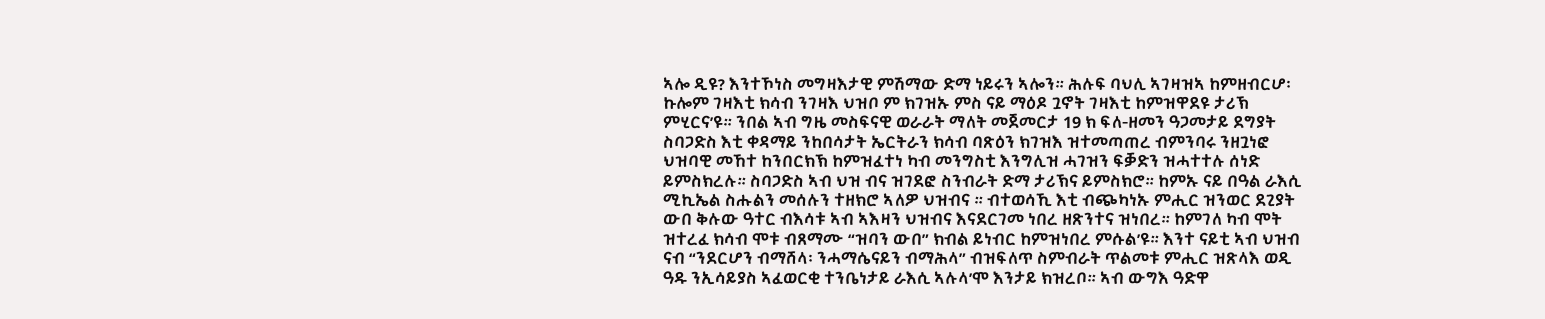ኣሎ ዲዩ? እንተኾነስ መግዛእታዊ ምሽማው ድማ ነይሩን ኣሎን። ሕሉፍ ባህሊ ኣገዛዝኣ ከምዘብርሆ፡ ኩሎም ገዛእቲ ክሳብ ንገዛእ ህዝቦ ም ክገዝኡ ምስ ናይ ማዕዶ ጓኖት ገዛእቲ ከምዝዋደዩ ታሪኽ ምሂርና’ዩ። ንበል ኣብ ግዜ መስፍናዊ ወራራት ማለት መጀመርታ 19 ክ ፍለ-ዘመን ዓጋመታይ ደግያት ስባጋድስ እቲ ቀዳማይ ንከበሳታት ኤርትራን ክሳብ ባጽዕን ክገዝእ ዝተመጣጠረ ብምንባሩ ንዘጓነፎ ህዝባዊ መኸተ ከንበርክኽ ከምዝፈተነ ካብ መንግስቲ እንግሊዝ ሓገዝን ፍቓድን ዝሓተተሉ ሰነድ ይምስክረሉ። ስባጋድስ ኣብ ህዝ ብና ዝገደፎ ስንብራት ድማ ታሪኽና ይምስክሮ። ከምኡ ናይ በዓል ራእሲ ሚኪኤል ስሑልን መሰሉን ተዘክሮ ኣለዎ ህዝብና ። ብተወሳኺ እቲ ብጭካነኡ ምሒር ዝንወር ደጊያት ውበ ቅሉው ዓተር ብእሳቱ ኣብ ኣእዛን ህዝብና እናደርገመ ነበረ ዘጽንተና ዝነበረ። ከምገለ ካብ ሞት ዝተረፈ ክሳብ ሞቱ ብጸማሙ “ዝባን ውበ” ክብል ይነብር ከምዝነበረ ምሱል’ዩ። እንተ ናይቲ ኣብ ህዝብ ናብ “ንደርሆን ብማሸላ፡ ንሓማሴናይን ብማሕላ” ብዝፍለጥ ስምብራት ጥልመቱ ምሒር ዝጽላእ ወዲ ዓዱ ንኢሳይያስ ኣፈወርቂ ተንቤነታይ ራእሲ ኣሉላ’ሞ እንታይ ክዝረቦ። ኣብ ውግእ ዓድዋ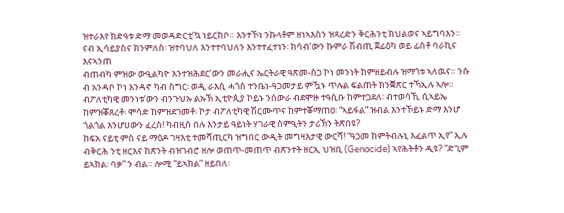ዝተራእየ ክድዓቱ ድማ መወዳድርቲ’ኳ ነይርከቦ። እንተኾነ ንኩላቶም ዘነኣእስን ዝጻረድን ቅርሕንቲ ክህልወና ኣይግባእን።
ናብ ኢሳይያስና ክንምለስ፡ ዝተባህለ እንተተባህለን እንተተፈተነን፡ ክሳብ’ውን ኩምራ ሽብጢ ጀፊዕካ ወይ ፊስቶ ባራኪና እናኣንጠ
ብጠብካ ምዝው ውዒልካዮ እንተዝሕደር’ውን መራሒና ኤርትራዊ ዓጽመ-ስጋ ኮነ መንነት ከምዘይብሉ ዝማጎቱ ኣለዉና። ንሱ ብ አንዳቦ ኮነ እንዳኖ ካብ ስግር፡ ወዲ ራእሲ ሓጎስ ተንቤነ-ዓጋመታይ ምዃኑ ጥሉል ፍልጠት ክንቛጽር ተኻኢሉ ኣሎ። ብፖለቲካዊ መንነቱ’ውን ብንጉህኡ ልኡኽ ኢቲዮጲያ ኮይኑ ንሰውራ ብደሞዙ ተዓሲቡ ከምተጋደለ፡ ብተወሳኺ ሲኣይኤ ከምዝቖጸረቶ፡ ሞሳድ ከምዝደገመቶ፡ ኮታ ብፖለቲካዊ ሽርሙጥና ከምተቖማጠዐ፡ “ኣይፋል” ዝብል እንተኾይኑ ድማ እንሆ ጎልጎል እንሆሀውን ፈረስ! ካብዚስ በሉ እንታይ ዓይነት ሃገራዊ ስምዒትን ታሪኽን ትጽበዩ?
ከፍአ ናይቲ ምስ ናይ ማዕዶ ገዛእቲ ተመሻጢርካ ዝግበር ውዲት መግዛእታዊ ውርሻ! “ዓጋመ ከምትብሉኒ እፈልጥ ኢየ” ኢሉ ብቅርሕ ንቲ ዘርእና ከጽንት ብዝገብሮ ዘሎ ወጠጥ-መጠጥ ብጽንተት ዘርኢ ህዝቢ (Genocide) ኣየሕትቶን ዲዩ? “ድጊም ይኣክል፡ ባቃ” ን ብል። ሎሚ “ይኣክል” ዘይበለ፡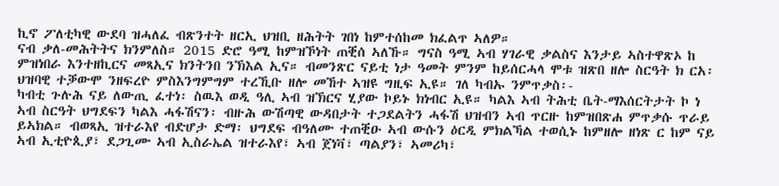ኪኖ ፖለቲካዊ ውደባ ዝሓለፈ ብጽንተት ዘርኢ ህዝቢ ዘሕትት ገበነ ከምተሰከመ ክፈልጥ ኣለዎ።
ናብ ቃለ-መሕትትና ክንምለስ። 2015 ድሮ ዓሚ ከምዝኾነት ጠቒሰ ኣለኹ። ግናስ ዓሚ ኣብ ሃገራዊ ቃልስና እንታይ ኣስተዋጽኦ ከ ምዝነበራ እንተዘኪርና መጻኢና ክንትንበ ንኽእል ኢና። ብመንጽር ናይቲ ነታ ዓመት ምንም ከይሰርሓላ ሞቱ ዝጽበ ዘሎ ስርዓት ክ ርአ፡ ህዝባዊ ተቓውሞ ንዘፍረዮ ምስእንግምግም ተረኺቡ ዘሎ መኸተ ኣዝዩ ግዚፍ ኢዩ። ገለ ካብኡ ንምጥቃስ፡-
ካብቲ ጉሉሕ ናይ ለውጢ ፈተነ፡ ስዉእ ወዲ ዓሊ ኣብ ዝኽርና ሂያው ኮይኑ ክነብር ኢዩ። ካልእ ኣብ ትሕቲ ቤት-ማእሰርትታት ኮ ነ ኣብ ስርዓት ህግደፍን ካልእ ሓፋሽናን፡ ብዙሕ ውሽጣዊ ውዳበታት ተጋደልትን ሓፋሽ ህዝብን ኣብ ጥርዙ ከምዝበጽሐ ምጥቃሱ ጥራይ ይኣክል። ብወጻኢ ዝተራእየ ብድሆታ ድማ፡ ህግደፍ ብዓለሙ ተጠቒዑ ኣብ ውሱን ዕርዲ ምክልኻል ተወሲኑ ከምዘሎ ዘነጽ ር ከም ናይ ኣብ ኢቲዮጲያ፣ ደጋጊሙ ኣብ ኢስራኤል ዝተራእየ፣ ኣብ ጀነቫ፣ ጣልያን፣ ኣመሪካ፣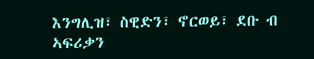እንግሊዝ፣ ስዊድን፣ ኖርወይ፣ ደቡ ብ ኣፍሪቃን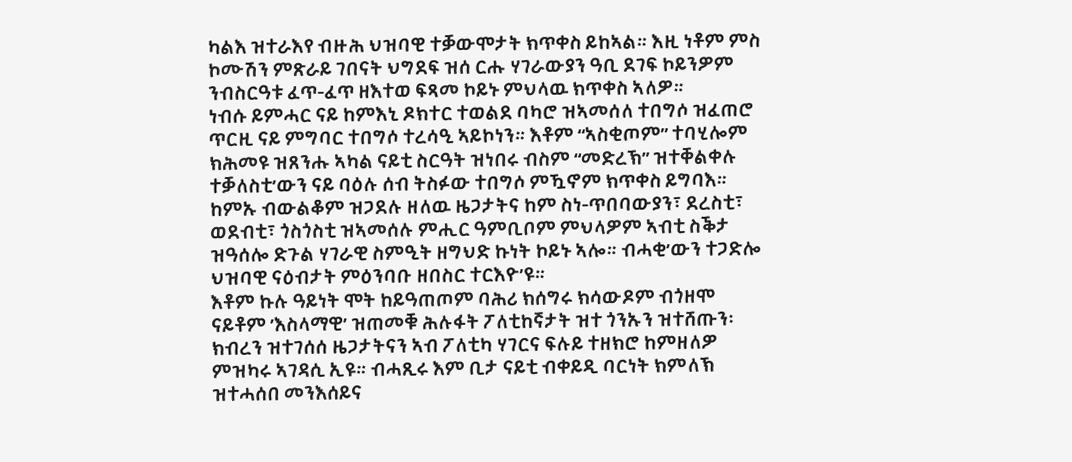ካልእ ዝተራእየ ብዙሕ ህዝባዊ ተቓውሞታት ክጥቀስ ይከኣል። እዚ ነቶም ምስ ኮሙሽን ምጽራይ ገበናት ህግደፍ ዝሰ ርሑ ሃገራውያን ዓቢ ደገፍ ኮይንዎም ንብስርዓቱ ፈጥ-ፈጥ ዘእተወ ፍጻመ ኮይኑ ምህላዉ ክጥቀስ ኣለዎ።
ነብሱ ይምሓር ናይ ከምእኒ ዶክተር ተወልደ ባካሮ ዝኣመሰለ ተበግሶ ዝፈጠሮ ጥርዚ ናይ ምግባር ተበግሶ ተረሳዒ ኣይኮነን። እቶም “ኣስቂጦም” ተባሂሎም ክሕመዩ ዝጸንሑ ኣካል ናይቲ ስርዓት ዝነበሩ ብስም “መድረኽ” ዝተቐልቀሉ ተቓለስቲ’ውን ናይ ባዕሉ ሰብ ትስፉው ተበግሶ ምዃኖም ክጥቀስ ይግባእ። ከምኡ ብውልቆም ዝጋደሉ ዘለዉ ዜጋታትና ከም ስነ-ጥበባውያን፣ ደረስቲ፣ ወደብቲ፣ ጎስጎስቲ ዝኣመሰሉ ምሒር ዓምቢቦም ምህላዎም ኣብቲ ስቕታ ዝዓሰሎ ድጉል ሃገራዊ ስምዒት ዘግህድ ኩነት ኮይኑ ኣሎ። ብሓቂ’ውን ተጋድሎ ህዝባዊ ናዕብታት ምዕንባቡ ዘበስር ተርእዮ’ዩ።
እቶም ኩሉ ዓይነት ሞት ከይዓጠጦም ባሕሪ ክሰግሩ ክሳውዶም ብጎዘሞ ናይቶም ’እስላማዊ’ ዝጠመቑ ሕሉፋት ፖለቲከኛታት ዝተ ጎንኡን ዝተሸጡን፡ ክብረን ዝተገሰሰ ዜጋታትናን ኣብ ፖለቲካ ሃገርና ፍሉይ ተዘክሮ ከምዘለዎ ምዝካሩ ኣገዳሲ ኢዩ። ብሓጺሩ እም ቢታ ናይቲ ብቀይዲ ባርነት ክምለኽ ዝተሓሰበ መንእሰይና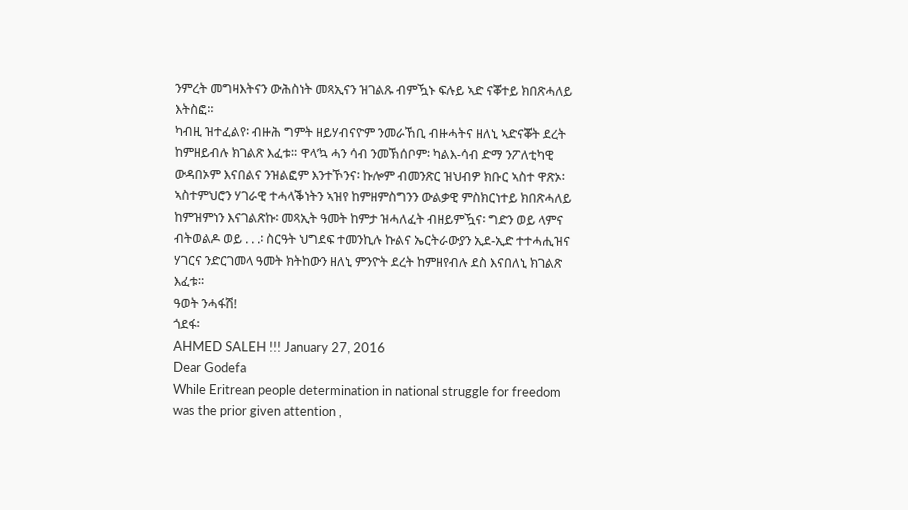ንምረት መግዛእትናን ውሕስነት መጻኢናን ዝገልጹ ብምዃኑ ፍሉይ ኣድ ናቖተይ ክበጽሓለይ እትስፎ።
ካብዚ ዝተፈልየ፡ ብዙሕ ግምት ዘይሃብናዮም ንመራኸቢ ብዙሓትና ዘለኒ ኣድናቖት ደረት ከምዘይብሉ ክገልጽ እፈቱ። ዋላ’ኳ ሓን ሳብ ንመኽሰቦም፡ ካልእ-ሳብ ድማ ንፖለቲካዊ ውዳበኦም እናበልና ንዝልፎም እንተኾንና፡ ኩሎም ብመንጽር ዝህብዎ ክቡር ኣስተ ዋጽኦ፡ ኣስተምህሮን ሃገራዊ ተሓላቕነትን ኣዝየ ከምዘምስግንን ውልቃዊ ምስክርነተይ ክበጽሓለይ ከምዝምነን እናገልጽኩ፡ መጻኢት ዓመት ከምታ ዝሓለፈት ብዘይምዃና፡ ግድን ወይ ላምና ብትወልዶ ወይ . . .፡ ስርዓት ህግደፍ ተመንኪሉ ኩልና ኤርትራውያን ኢደ-ኢድ ተተሓሒዝና ሃገርና ንድርገመላ ዓመት ክትከውን ዘለኒ ምንዮት ደረት ከምዘየብሉ ደስ እናበለኒ ክገልጽ እፈቱ።
ዓወት ንሓፋሽ!
ጎደፋ፡
AHMED SALEH !!! January 27, 2016
Dear Godefa
While Eritrean people determination in national struggle for freedom
was the prior given attention ,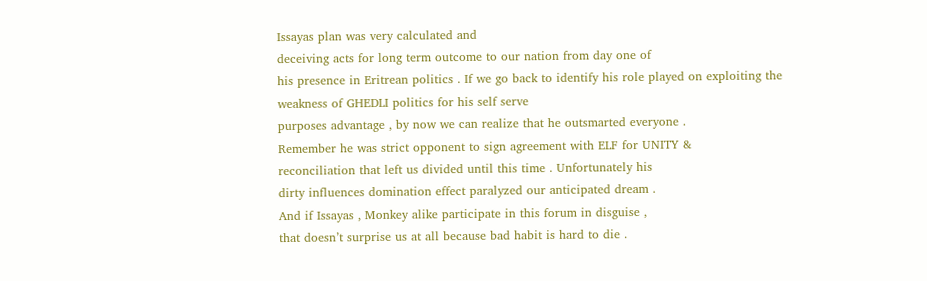Issayas plan was very calculated and
deceiving acts for long term outcome to our nation from day one of
his presence in Eritrean politics . If we go back to identify his role played on exploiting the weakness of GHEDLI politics for his self serve
purposes advantage , by now we can realize that he outsmarted everyone .
Remember he was strict opponent to sign agreement with ELF for UNITY &
reconciliation that left us divided until this time . Unfortunately his
dirty influences domination effect paralyzed our anticipated dream .
And if Issayas , Monkey alike participate in this forum in disguise ,
that doesn’t surprise us at all because bad habit is hard to die .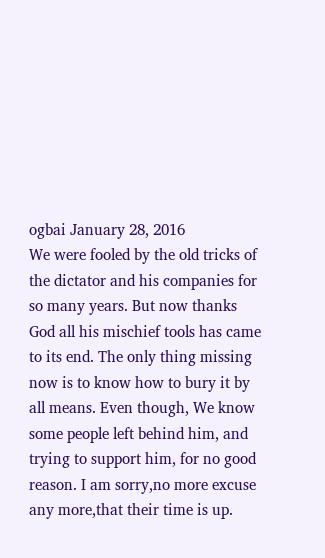ogbai January 28, 2016
We were fooled by the old tricks of the dictator and his companies for so many years. But now thanks God all his mischief tools has came to its end. The only thing missing now is to know how to bury it by all means. Even though, We know some people left behind him, and trying to support him, for no good reason. I am sorry,no more excuse any more,that their time is up.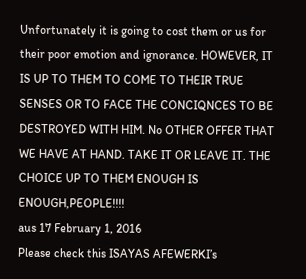Unfortunately it is going to cost them or us for their poor emotion and ignorance. HOWEVER, IT IS UP TO THEM TO COME TO THEIR TRUE SENSES OR TO FACE THE CONCIQNCES TO BE DESTROYED WITH HIM. No OTHER OFFER THAT WE HAVE AT HAND. TAKE IT OR LEAVE IT. THE CHOICE UP TO THEM ENOUGH IS ENOUGH,PEOPLE!!!!
aus 17 February 1, 2016
Please check this ISAYAS AFEWERKI’s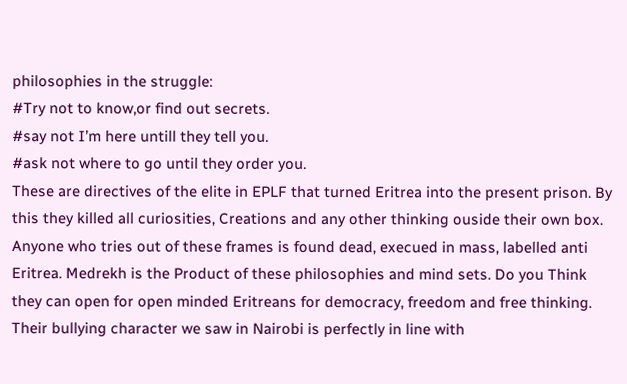philosophies in the struggle:
#Try not to know,or find out secrets.
#say not I’m here untill they tell you.
#ask not where to go until they order you.
These are directives of the elite in EPLF that turned Eritrea into the present prison. By this they killed all curiosities, Creations and any other thinking ouside their own box. Anyone who tries out of these frames is found dead, execued in mass, labelled anti Eritrea. Medrekh is the Product of these philosophies and mind sets. Do you Think they can open for open minded Eritreans for democracy, freedom and free thinking. Their bullying character we saw in Nairobi is perfectly in line with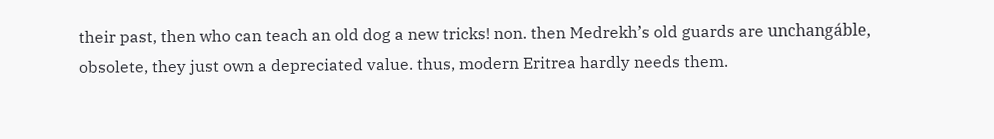their past, then who can teach an old dog a new tricks! non. then Medrekh’s old guards are unchangáble, obsolete, they just own a depreciated value. thus, modern Eritrea hardly needs them.